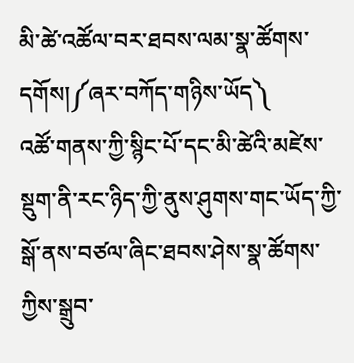མི་ཚེ་འཚོལ་བར་ཐབས་ལམ་སྣ་ཚོགས་དགོས།༼ཞར་བཀོད་གཉིས་ཡོད༽
འཚོ་གནས་ཀྱི་སྙིང་པོ་དང་མི་ཚེའི་མཛེས་སྡུག་ནི་རང་ཉིད་ཀྱི་ནུས་ཤུགས་གང་ཡོད་ཀྱི་སྒོ་ནས་བཙལ་ཞིང་ཐབས་ཤེས་སྣ་ཚོགས་ཀྱིས་སྒྲུབ་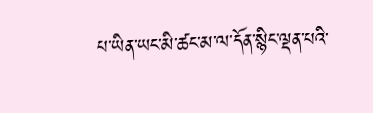པ་ཡིན་ཡང་མི་ཚང་མ་ལ་དོན་སྙིང་ལྡན་པའི་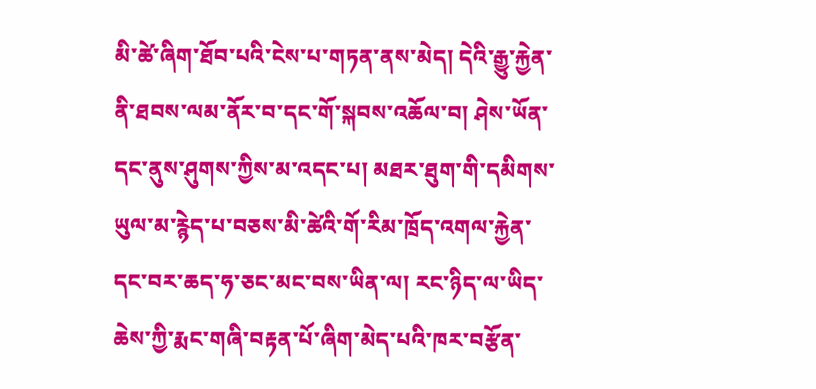མི་ཚེ་ཞིག་ཐོབ་པའི་ངེས་པ་གཏན་ནས་མེད། དེའི་རྒྱུ་རྐྱེན་ནི་ཐབས་ལམ་ནོར་བ་དང་གོ་སྐབས་འཆོལ་བ། ཤེས་ཡོན་དང་ནུས་ཤུགས་ཀྱིས་མ་འདང་པ། མཐར་ཐུག་གི་དམིགས་ཡུལ་མ་རྙེད་པ་བཅས་མི་ཚེའི་གོ་རིམ་ཁྲོད་འགལ་རྐྱེན་དང་བར་ཆད་ཧ་ཅང་མང་བས་ཡིན་ལ། རང་ཉིད་ལ་ཡིད་ཆེས་ཀྱི་རྨང་གཞི་བརྟན་པོ་ཞིག་མེད་པའི་ཁར་བརྩོན་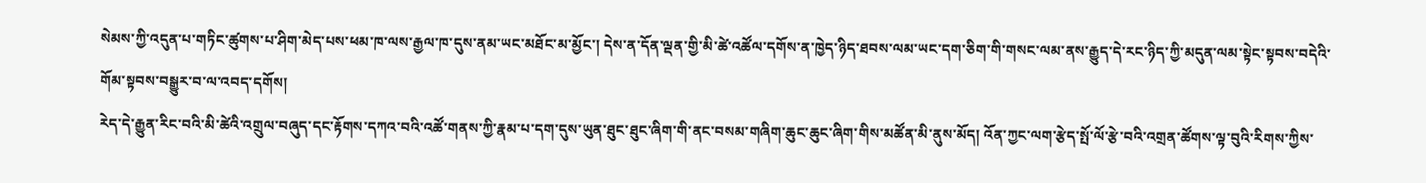སེམས་ཀྱི་འདུན་པ་གཏིང་ཚུགས་པ་ཤིག་མེད་པས་ཕམ་ཁ་ལས་རྒྱལ་ཁ་དུས་ནམ་ཡང་མཐོང་མ་མྱོང་། དེས་ན་དོན་ལྡན་གྱི་མི་ཚེ་འཚོལ་དགོས་ན་ཁྱེད་ཉིད་ཐབས་ལམ་ཡང་དག་ཅིག་གི་གསང་ལམ་ནས་རྒྱུད་དེ་རང་ཉིད་ཀྱི་མདུན་ལམ་སྟེང་སྟབས་བདེའི་གོམ་སྟབས་བསྒྱུར་བ་ལ་འབད་དགོས།
རེད་དེ་རྒྱུན་རིང་བའི་མི་ཚེའི་འགྲུལ་བཞུད་དང་རྟོགས་དཀའ་བའི་འཚོ་གནས་ཀྱི་རྣམ་པ་དག་དུས་ཡུན་ཐུང་ཐུང་ཞིག་གི་ནང་བསམ་གཞིག་ཆུང་ཆུང་ཞིག་གིས་མཚོན་མི་ནུས་མོད། འོན་ཀྱང་ལག་རྩེད་སྤོ་ལོ་རྩེ་བའི་འགྲན་ཚོགས་ལྟ་བུའི་རིགས་ཀྱིས་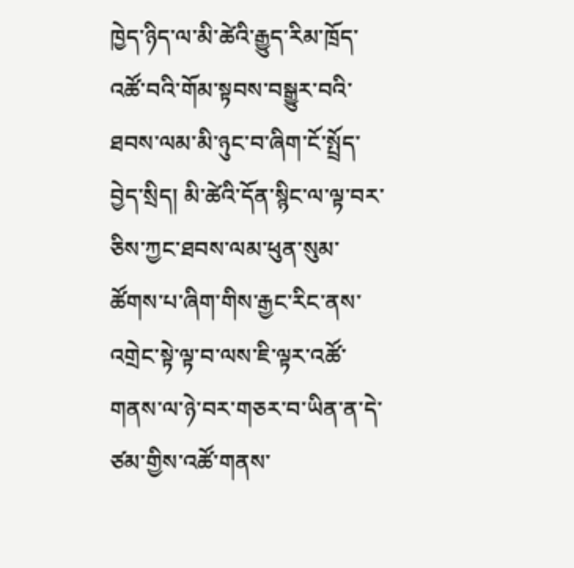ཁྱེད་ཉིད་ལ་མི་ཚེའི་རྒྱུད་རིམ་ཁྲོད་འཚོ་བའི་གོམ་སྟབས་བསྒྱུར་བའི་ཐབས་ལམ་མི་ཉུང་བ་ཞིག་ངོ་སྤྲོད་བྱེད་སྲིད། མི་ཚེའི་དོན་སྙིང་ལ་ལྟ་བར་ཅིས་ཀྱང་ཐབས་ལམ་ཕུན་སུམ་ཚོགས་པ་ཞིག་གིས་རྒྱང་རིང་ནས་འགྲེང་སྟེ་ལྟ་བ་ལས་ཇི་ལྟར་འཚོ་གནས་ལ་ཉེ་བར་གཅར་བ་ཡིན་ན་དེ་ཙམ་གྱིས་འཚོ་གནས་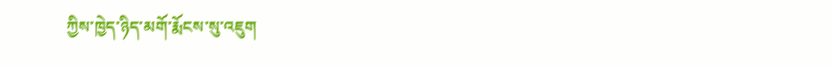ཀྱིས་ཁྱེད་ཉིད་མགོ་རྨོངས་སུ་འཇུག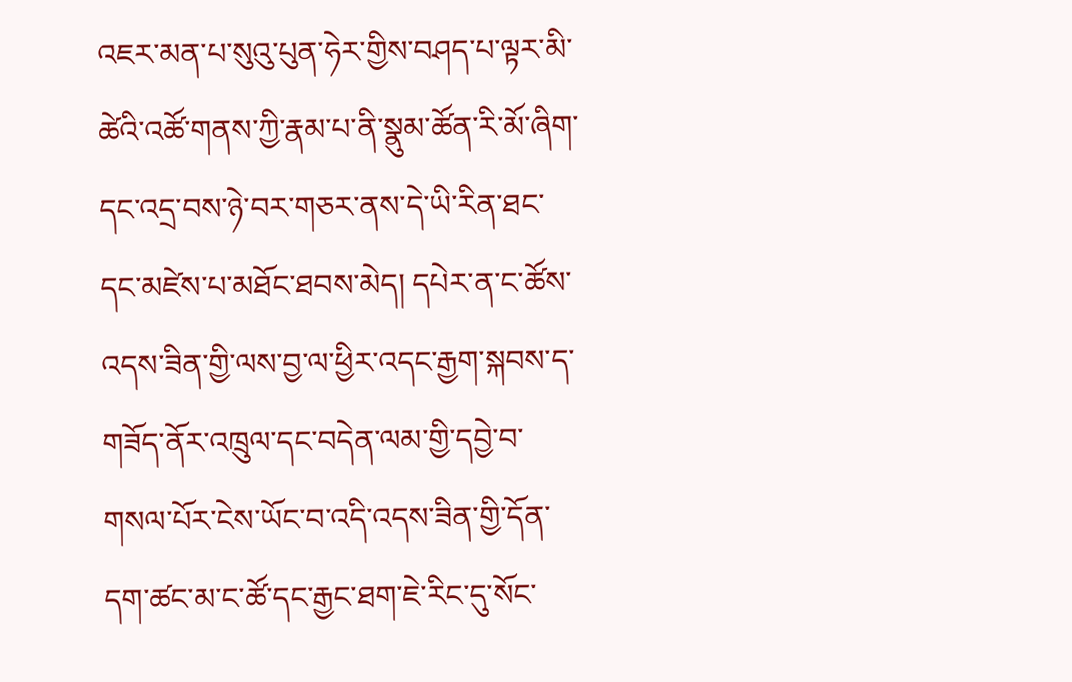འཇར་མན་པ་སུའུ་པུན་ཧེར་གྱིས་བཤད་པ་ལྟར་མི་ཚེའི་འཚོ་གནས་ཀྱི་རྣམ་པ་ནི་སྣུམ་ཚོན་རི་མོ་ཞིག་དང་འདྲ་བས་ཉེ་བར་གཅར་ནས་དེ་ཡི་རིན་ཐང་དང་མཛེས་པ་མཐོང་ཐབས་མེད། དཔེར་ན་ང་ཚོས་འདས་ཟིན་གྱི་ལས་བྱ་ལ་ཕྱིར་འདང་རྒྱག་སྐབས་ད་གཟོད་ནོར་འཁྲུལ་དང་བདེན་ལམ་གྱི་དབྱེ་བ་གསལ་པོར་ངེས་ཡོང་བ་འདི་འདས་ཟིན་གྱི་དོན་དག་ཚང་མ་ང་ཚོ་དང་རྒྱང་ཐག་ཇེ་རིང་དུ་སོང་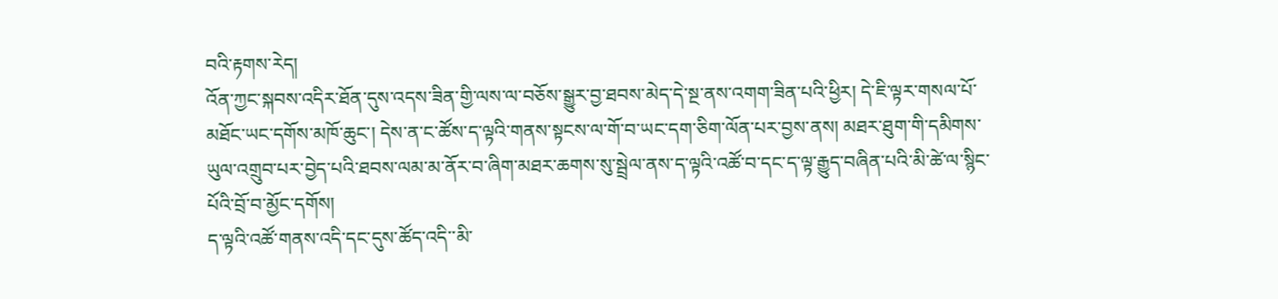བའི་རྟགས་རེད།
འོན་ཀྱང་སྐབས་འདིར་ཐོན་དུས་འདས་ཟིན་གྱི་ལས་ལ་བཅོས་སྒྱུར་བྱ་ཐབས་མེད་དེ་སྔ་ནས་འགག་ཟིན་པའི་ཕྱིར། དེ་ཇི་ལྟར་གསལ་པོ་མཐོང་ཡང་དགོས་མཁོ་ཆུང་། དེས་ན་ང་ཚོས་ད་ལྟའི་གནས་སྟངས་ལ་གོ་བ་ཡང་དག་ཅིག་ལོན་པར་བྱས་ནས། མཐར་ཐུག་གི་དམིགས་ཡུལ་འགྲུབ་པར་བྱེད་པའི་ཐབས་ལམ་མ་ནོར་བ་ཞིག་མཐར་ཆགས་སུ་སྦྲེལ་ནས་ད་ལྟའི་འཚོ་བ་དང་ད་ལྟ་རྒྱུད་བཞིན་པའི་མི་ཚེ་ལ་སྙིང་པོའི་བྲོ་བ་མྱོང་དགོས།
ད་ལྟའི་འཚོ་གནས་འདི་དང་དུས་ཚོད་འདི་་མི་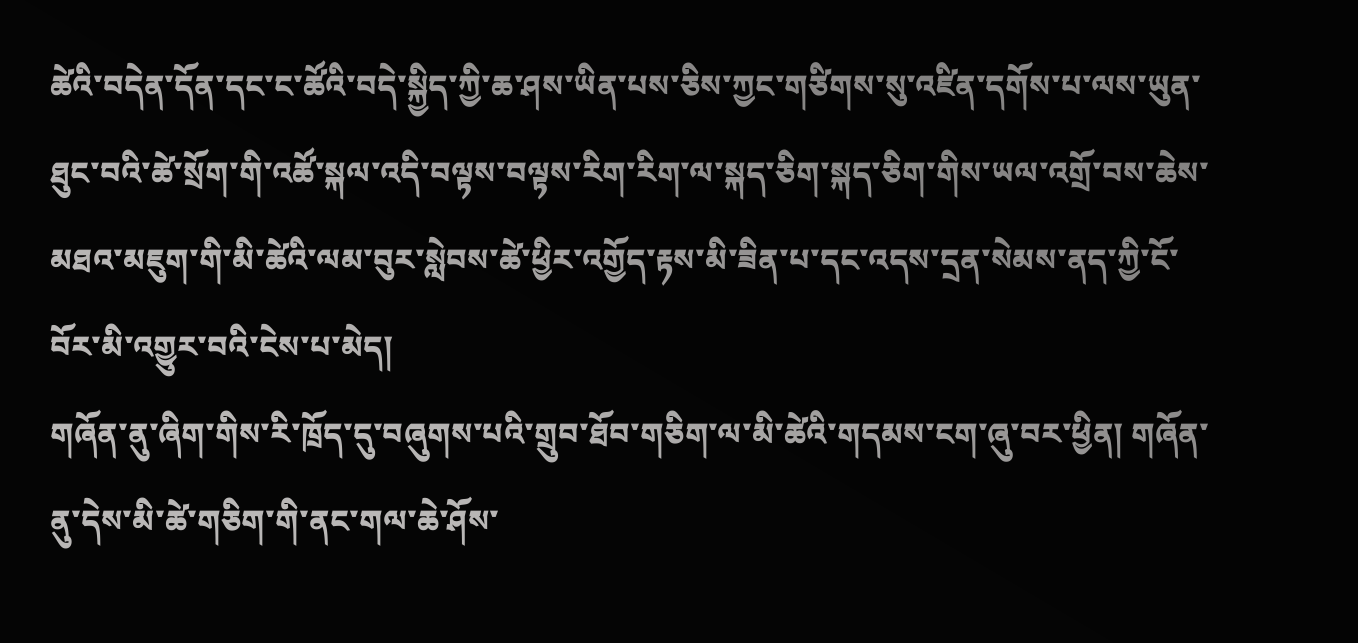ཚེའི་བདེན་དོན་དང་ང་ཚོའི་བདེ་སྐྱིད་ཀྱི་ཆ་ཤས་ཡིན་པས་ཅིས་ཀྱང་གཙིགས་སུ་འཛིན་དགོས་པ་ལས་ཡུན་ཐུང་བའི་ཚེ་སྲོག་གི་འཚོ་སྐལ་འདི་བལྟས་བལྟས་རིག་རིག་ལ་སྐད་ཅིག་སྐད་ཅིག་གིས་ཡལ་འགྲོ་བས་ཆེས་མཐའ་མཇུག་གི་མི་ཚེའི་ལམ་བུར་སླེབས་ཚེ་ཕྱིར་འགྱོད་རྟས་མི་ཟིན་པ་དང་འདས་དྲན་སེམས་ནད་ཀྱི་ངོ་བོར་མི་འགྱུར་བའི་ངེས་པ་མེད།
གཞོན་ནུ་ཞིག་གིས་རི་ཁྲོད་དུ་བཞུགས་པའི་གྲུབ་ཐོབ་གཅིག་ལ་མི་ཚེའི་གདམས་ངག་ཞུ་བར་ཕྱིན། གཞོན་ནུ་དེས་མི་ཚེ་གཅིག་གི་ནང་གལ་ཆེ་ཤོས་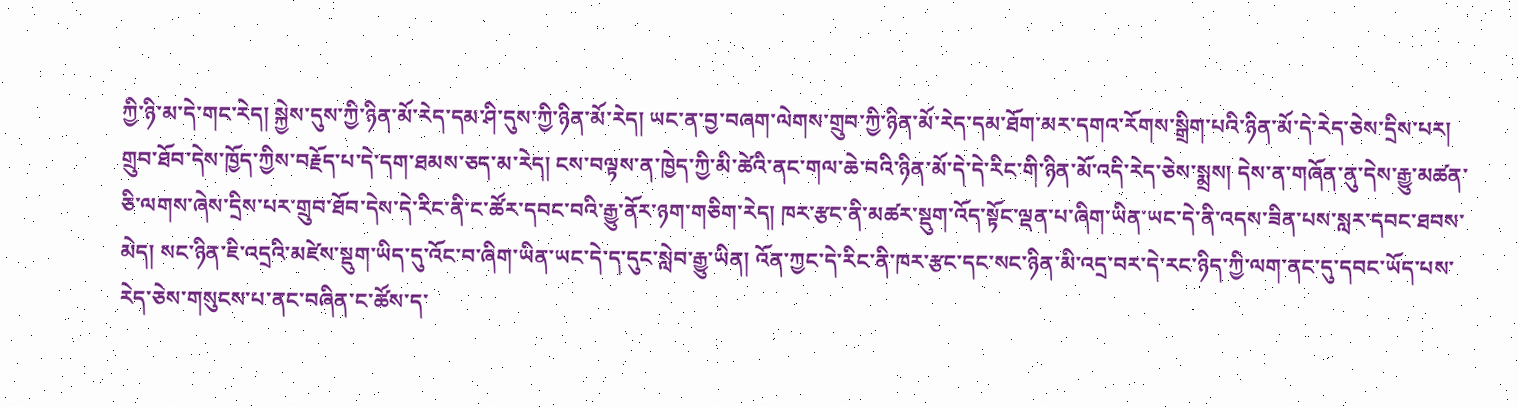ཀྱི་ཉི་མ་དེ་གང་རེད། སྐྱེས་དུས་ཀྱི་ཉིན་མོ་རེད་དམ་ཤི་དུས་ཀྱི་ཉིན་མོ་རེད། ཡང་ན་བྱ་བཞག་ལེགས་གྲུབ་ཀྱི་ཉིན་མོ་རེད་དམ་ཐོག་མར་དགའ་རོགས་སྒྲིག་པའི་ཉིན་མོ་དེ་རེད་ཅེས་དྲིས་པར། གྲུབ་ཐོབ་དེས་ཁྱོད་ཀྱིས་བརྗོད་པ་དེ་དག་ཐམས་ཅད་མ་རེད། ངས་བལྟས་ན་ཁྱེད་ཀྱི་མི་ཚེའི་ནང་གལ་ཆེ་བའི་ཉིན་མོ་དེ་དེ་རིང་གི་ཉིན་མོ་འདི་རེད་ཅེས་སྨྲས། དེས་ན་གཞོན་ནུ་དེས་རྒྱུ་མཚན་ཅི་ལགས་ཞེས་དྲིས་པར་གྲུབ་ཐོབ་དེས་དེ་རིང་ནི་ང་ཚོར་དབང་བའི་རྒྱུ་ནོར་ཉག་གཅིག་རེད། ཁར་རྩང་ནི་མཚར་སྡུག་འོད་སྟོང་ལྡན་པ་ཞིག་ཡིན་ཡང་དེ་ནི་འདས་ཟིན་པས་སླར་དབང་ཐབས་མེད། སང་ཉིན་ཇི་འདྲའི་མཛེས་སྡུག་ཡིད་དུ་འོང་བ་ཞིག་ཡིན་ཡང་དེ་ད་དུང་སླེབ་རྒྱུ་ཡིན། འོན་ཀྱང་དེ་རིང་ནི་ཁར་རྩང་དང་སང་ཉིན་མི་འདྲ་བར་དེ་རང་ཉིད་ཀྱི་ལག་ནང་དུ་དབང་ཡོད་པས་རེད་ཅེས་གསུངས་པ་ནང་བཞིན་ང་ཚོས་ད་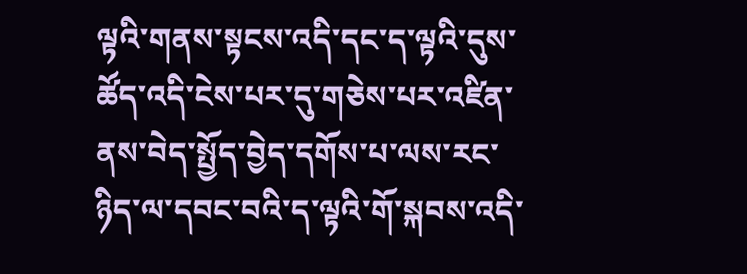ལྟའི་གནས་སྟངས་འདི་དང་ད་ལྟའི་དུས་ཚོད་འདི་ངེས་པར་དུ་གཅེས་པར་འཛིན་ནས་བེད་སྤྱོད་བྱེད་དགོས་པ་ལས་རང་ཉིད་ལ་དབང་བའི་ད་ལྟའི་གོ་སྐབས་འདི་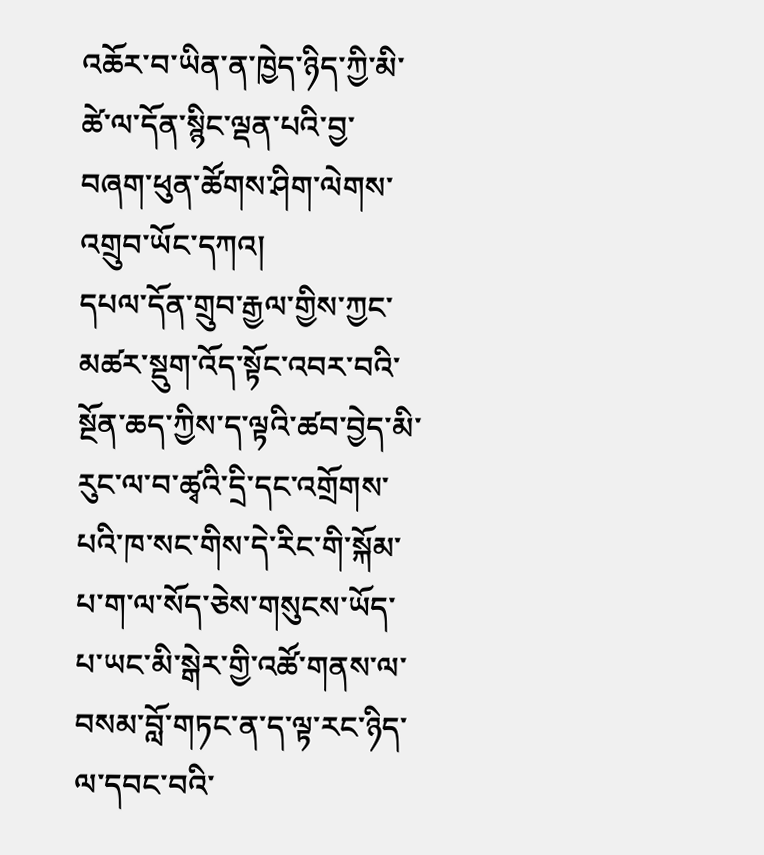འཆོར་བ་ཡིན་ན་ཁྱེད་ཉིད་ཀྱི་མི་ཚེ་ལ་དོན་སྙིང་ལྡན་པའི་བྱ་བཞག་ཕུན་ཚོགས་ཤིག་ལེགས་འགྲུབ་ཡོང་དཀའ།
དཔལ་དོན་གྲུབ་རྒྱལ་གྱིས་ཀྱང་མཚར་སྡུག་འོད་སྟོང་འབར་བའི་སྔོན་ཆད་ཀྱིས་ད་ལྟའི་ཚབ་བྱེད་མི་རུང་ལ་བ་ཚྭའི་དྲི་དང་འགྲོགས་པའི་ཁ་སང་གིས་དེ་རིང་གི་སྐོམ་པ་ག་ལ་སོད་ཅེས་གསུངས་ཡོད་པ་ཡང་མི་སྒེར་གྱི་འཚོ་གནས་ལ་བསམ་བློ་གཏང་ན་ད་ལྟ་རང་ཉིད་ལ་དབང་བའི་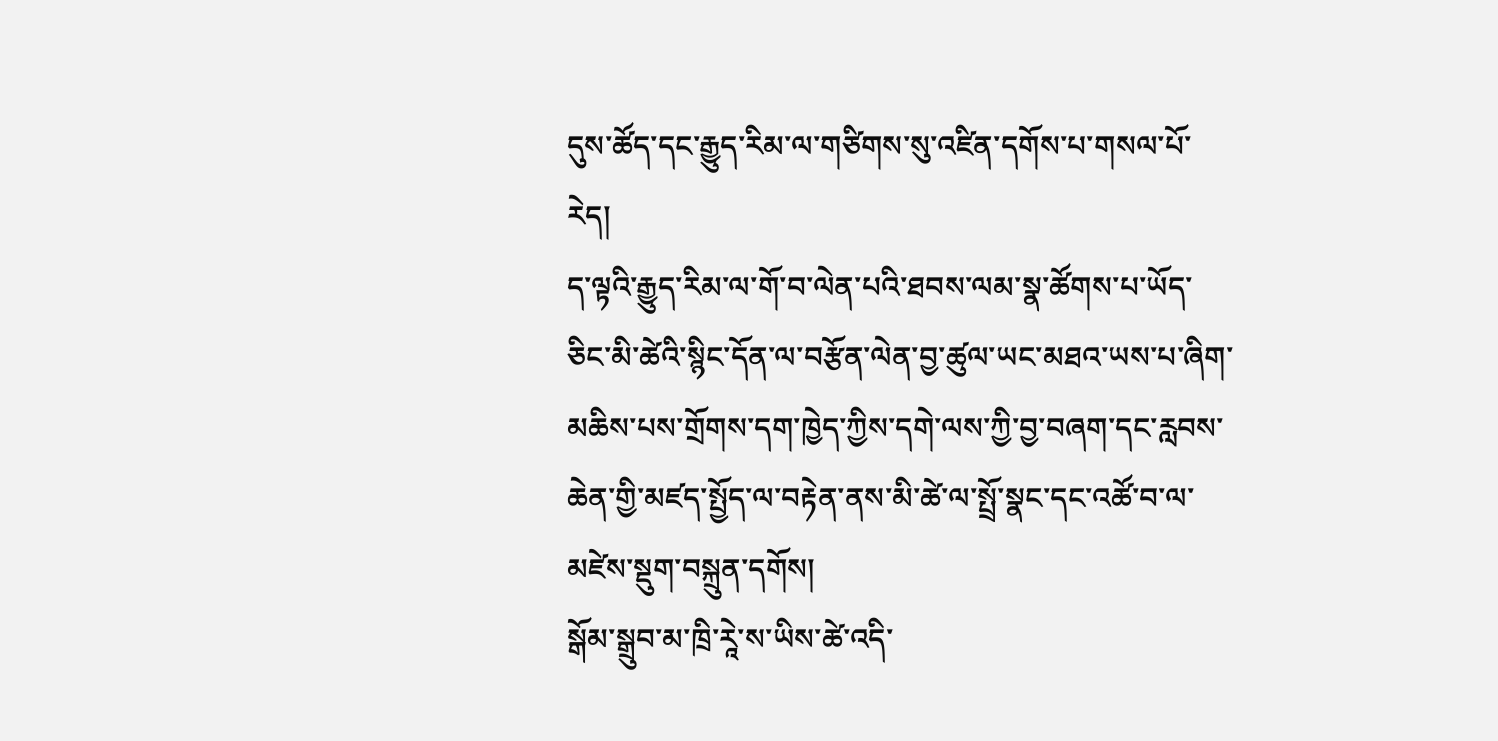དུས་ཚོད་དང་རྒྱུད་རིམ་ལ་གཙིགས་སུ་འཛིན་དགོས་པ་གསལ་པོ་རེད།
ད་ལྟའི་རྒྱུད་རིམ་ལ་གོ་བ་ལེན་པའི་ཐབས་ལམ་སྣ་ཚོགས་པ་ཡོད་ཅིང་མི་ཚེའི་སྙིང་དོན་ལ་བརྩོན་ལེན་བྱ་ཚུལ་ཡང་མཐའ་ཡས་པ་ཞིག་མཆིས་པས་གྲོགས་དག་ཁྱེད་ཀྱིས་དགེ་ལས་ཀྱི་བྱ་བཞག་དང་རླབས་ཆེན་གྱི་མཛད་སྤྱོད་ལ་བརྟེན་ནས་མི་ཚེ་ལ་སྤྲོ་སྣང་དང་འཚོ་བ་ལ་མཛེས་སྡུག་བསྐྲུན་དགོས།
སྒོམ་སྒྲུབ་མ་ཁྲི་རཱེ་ས་ཡིས་ཚེ་འདི་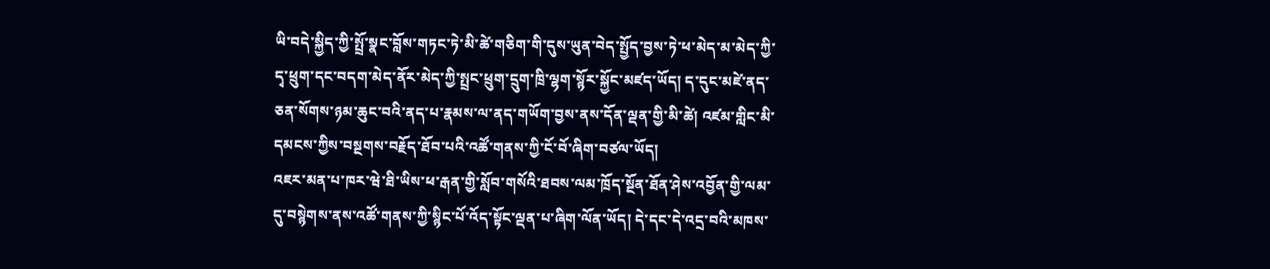ཡི་བདེ་སྐྱིད་ཀྱི་སྤྲོ་སྣང་བློས་གཏང་ཏེ་མི་ཚེ་གཅིག་གི་དུས་ཡུན་བེད་སྤྱོད་བྱས་ཏེ་ཕ་མེད་མ་མེད་ཀྱི་དྭ་ཕྲུག་དང་བདག་མེད་ནོར་མེད་ཀྱི་སྤྲང་ཕྲུག་དྲུག་ཁྲི་ལྷག་སྙོར་སྐྱོང་མཛད་ཡོད། ད་དུང་མཛེ་ནད་ཅན་སོགས་ཉམ་ཆུང་བའི་ནད་པ་རྣམས་ལ་ནད་གཡོག་བྱས་ནས་དོན་ལྡན་གྱི་མི་ཚེ། འཛམ་གླིང་མི་དམངས་ཀྱིས་བསྔགས་བརྗོད་ཐོབ་པའི་འཚོ་གནས་ཀྱི་ངོ་བོ་ཞིག་བཙལ་ཡོད།
འཇར་མན་པ་ཁར་ཝེ་ཐི་ཡིས་ཕ་རྒན་གྱི་སློབ་གསོའི་ཐབས་ལམ་ཁྲོད་སྔོན་ཐོན་ཤེས་འབྱོན་གྱི་ལམ་དུ་བསྙེགས་ནས་འཚོ་གནས་ཀྱི་སྙིང་པོ་འོད་སྟོང་ལྡན་པ་ཞིག་ལོན་ཡོད། དེ་དང་དེ་འདྲ་བའི་མཁས་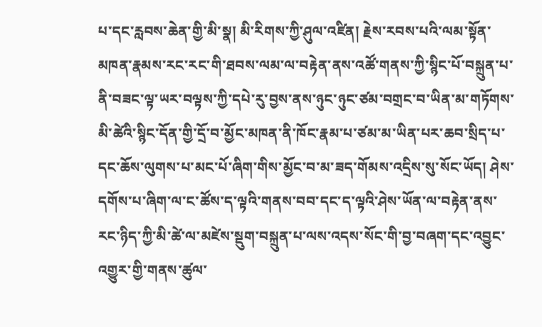པ་དང་རླབས་ཆེན་གྱི་མི་སྣ། མི་རིགས་ཀྱི་ཤུལ་འཛིན། རྗེས་རབས་པའི་ལམ་སྟོན་མཁན་རྣམས་རང་རང་གི་ཐབས་ལམ་ལ་བརྟེན་ནས་འཚོ་གནས་ཀྱི་སྙིང་པོ་བསྐྲུན་པ་ནི་བཟང་ལྟ་ཡར་བལྟས་ཀྱི་དཔེ་རུ་བྱས་ནས་ཉུང་ཉུང་ཙམ་བགྲང་བ་ཡིན་མ་གཏོགས་མི་ཚེའི་སྙིང་དོན་གྱི་དྲོ་བ་མྱོང་མཁན་ནི་ཁོང་རྣམ་པ་ཙམ་མ་ཡིན་པར་ཆབ་སྲིད་པ་དང་ཆོས་ལུགས་པ་མང་པོ་ཞིག་གིས་མྱོང་བ་མ་ཟད་གོམས་འདྲིས་སུ་སོང་ཡོད། ཤེས་དགོས་པ་ཞིག་ལ་ང་ཚོས་ད་ལྟའི་གནས་བབ་དང་ད་ལྟའི་ཤེས་ཡོན་ལ་བརྟེན་ནས་རང་ཉིད་ཀྱི་མི་ཚེ་ལ་མཛེས་སྡུག་བསྐྲུན་པ་ལས་འདས་སོང་གི་བྱ་བཞག་དང་འབྱུང་འགྱུར་གྱི་གནས་ཚུལ་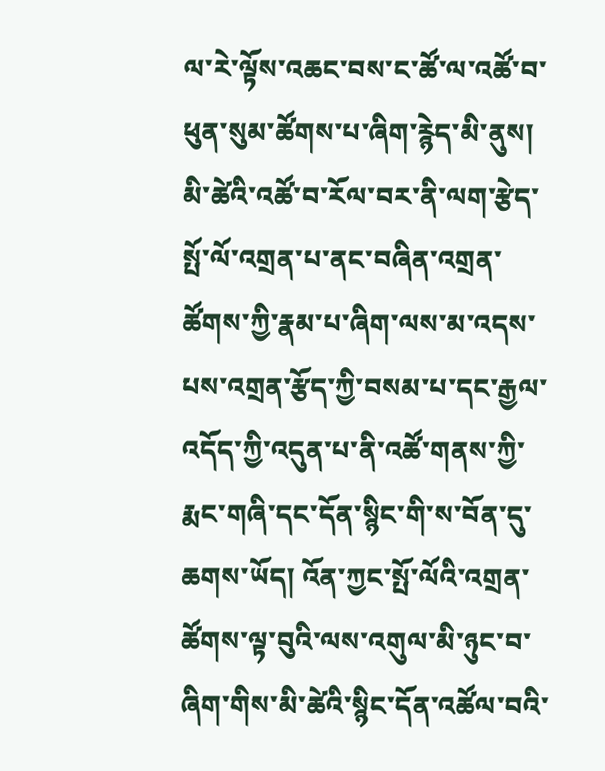ལ་རེ་ལྟོས་འཆང་བས་ང་ཚོ་ལ་འཚོ་བ་ཕུན་སུམ་ཚོགས་པ་ཞིག་རྙེད་མི་ནུས།
མི་ཚེའི་འཚོ་བ་རོལ་བར་ནི་ལག་རྩེད་སྤོ་ལོ་འགྲན་པ་ནང་བཞིན་འགྲན་ཚོགས་ཀྱི་རྣམ་པ་ཞིག་ལས་མ་འདས་པས་འགྲན་རྩོད་ཀྱི་བསམ་པ་དང་རྒྱལ་འདོད་ཀྱི་འདུན་པ་ནི་འཚོ་གནས་ཀྱི་རྨང་གཞི་དང་དོན་སྙིང་གི་ས་བོན་དུ་ཆགས་ཡོད། འོན་ཀྱང་སྤོ་ལོའི་འགྲན་ཚོགས་ལྟ་བུའི་ལས་འགུལ་མི་ཉུང་བ་ཞིག་གིས་མི་ཚེའི་སྙིང་དོན་འཚོལ་བའི་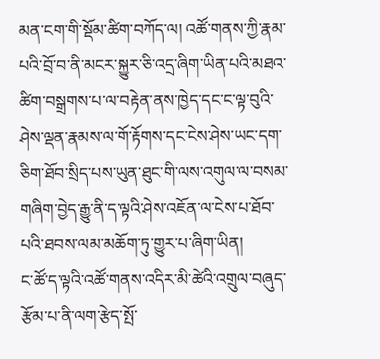མན་ངག་གི་སྡོམ་ཚིག་བཀོད་ལ། འཚོ་གནས་ཀྱི་རྣམ་པའི་བྲོ་བ་ནི་མངར་སྐྱུར་ཅི་འདྲ་ཞིག་ཡིན་པའི་མཐའ་ཚིག་བསྒྲགས་པ་ལ་བརྟེན་ནས་ཁྱེད་དང་ང་ལྟ་བུའི་ཤེས་ལྡན་རྣམས་ལ་གོ་རྟོགས་དང་ངེས་ཤེས་ཡང་དག་ཅིག་ཐོབ་སྲིད་པས་ཡུན་ཐུང་གི་ལས་འགུལ་ལ་བསམ་གཞིག་བྱེད་རྒྱུ་ནི་ད་ལྟའི་ཤེས་འཇོན་ལ་ངེས་པ་ཐོབ་པའི་ཐབས་ལམ་མཆོག་ཏུ་གྱུར་པ་ཞིག་ཡིན།
ང་ཚོ་ད་ལྟའི་འཚོ་གནས་འདིར་མི་ཚེའི་འགྲུལ་བཞུད་རྩོམ་པ་ནི་ལག་རྩེད་སྤོ་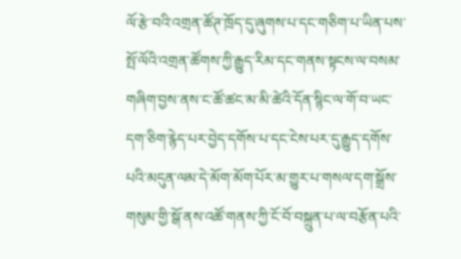ལོ་རྩེ་བའི་འགྲན་ཚོཊ་ཁྲོད་དུ་ཞུགས་པ་དང་གཅིག་པ་ཡིན་པས་སྤོ་ལོའི་འགྲན་ཚོགས་ཀྱི་རྒྱུད་རིམ་དང་གནས་སྟངས་ལ་བསམ་གཞིག་བྱས་ནས་ང་ཚོ་ཚང་མ་མི་ཚེའི་དོན་སྙིང་ལ་གོ་བ་ཡང་དག་ཅིག་རྙེད་པར་བྱེད་དགོས་པ་དང་ངེས་པར་དུ་རྒྱུད་དགོས་པའི་མདུན་ལམ་དེ་མོག་མོག་པོར་མ་གྱུར་པ་གསལ་དག་སྒྲོས་གསུམ་གྱི་སྒོ་ནས་འཚོ་གནས་ཀྱི་ངོ་བོ་བསྐྲུན་པ་ལ་བརྩོན་པའི་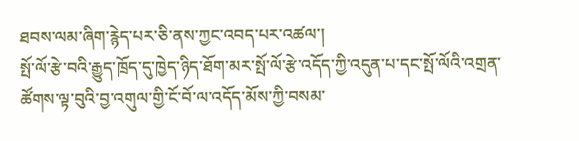ཐབས་ལམ་ཞིག་རྙེད་པར་ཅི་ནས་ཀྱང་འབད་པར་འཚལ་།
སྤོ་ལོ་རྩེ་བའི་རྒྱུད་ཁྲོད་དུ་ཁྱེད་ཉིད་ཐོག་མར་སྤོ་ལོ་རྩེ་འདོད་ཀྱི་འདུན་པ་དང་སྤོ་ལོའི་འགྲན་ཚོགས་ལྟ་བུའི་བྱ་འགུལ་གྱི་ངོ་བོ་ལ་འདོད་མོས་ཀྱི་བསམ་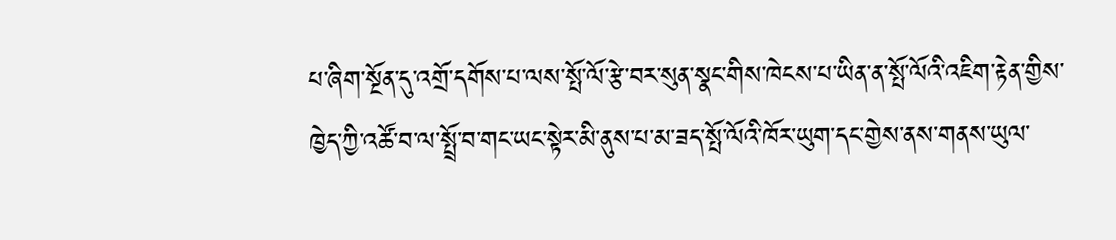པ་ཞིག་སྔོན་དུ་འགྲོ་དགོས་པ་ལས་སྤོ་ལོ་རྩེ་བར་སུན་སྣང་གིས་ཁེངས་པ་ཡིན་ན་སྤོ་ལོའི་འཇིག་རྟེན་གྱིས་ཁྱེད་ཀྱི་འཚོ་བ་ལ་སྤྲོ་བ་གང་ཡང་སྟེར་མི་ནུས་པ་མ་ཟད་སྤོ་ལོའི་ཁོར་ཡུག་དང་གྱེས་ནས་གནས་ཡུལ་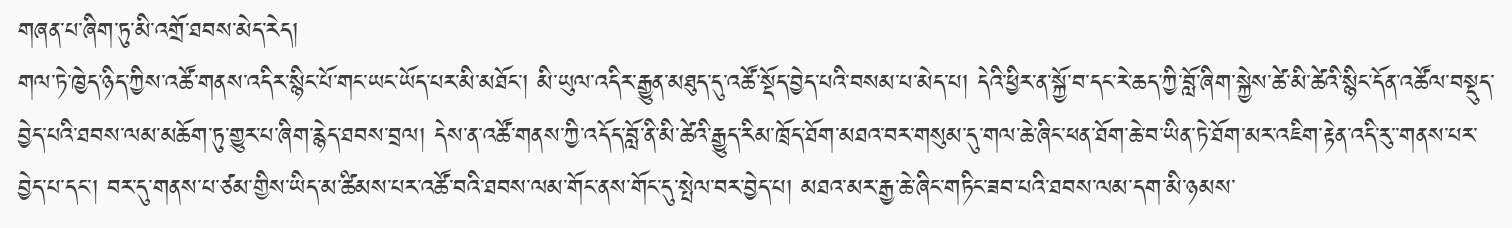གཞན་པ་ཞིག་ཏུ་མི་འགྲོ་ཐབས་མེད་རེད།
གལ་ཏེ་ཁྱེད་ཉིད་ཀྱིས་འཚོ་གནས་འདིར་སྙིང་པོ་གང་ཡང་ཡོད་པར་མི་མཐོང་། མི་ཡུལ་འདིར་རྒྱུན་མཐུད་དུ་འཚོ་སྡོད་བྱེད་པའི་བསམ་པ་མེད་པ། དེའི་ཕྱིར་ན་སྐྱོ་བ་དང་རེ་ཆད་ཀྱི་བློ་ཞིག་སྐྱེས་ཚེ་མི་ཚེའི་སྙིང་དོན་འཚོལ་བསྡུད་བྱེད་པའི་ཐབས་ལམ་མཆོག་ཏུ་གྱུར་པ་ཞིག་རྙེད་ཐབས་བྲལ། དེས་ན་འཚོ་གནས་ཀྱི་འདོད་བློ་ནི་མི་ཚེའི་རྒྱུད་རིམ་ཁྲོད་ཐོག་མཐའ་བར་གསུམ་དུ་གལ་ཆེ་ཞིང་ཕན་ཐོག་ཆེ་བ་ཡིན་ཏེ་ཐོག་མར་འཇིག་རྟེན་འདི་རུ་་གནས་པར་བྱེད་པ་དང་། བར་དུ་གནས་པ་ཙམ་གྱིས་ཡིད་མ་ཚིམས་པར་འཚོ་བའི་ཐབས་ལམ་གོང་ནས་གོང་དུ་སྤེལ་བར་བྱེད་པ། མཐའ་མར་རྒྱ་ཆེ་ཞིང་གཏིང་ཟབ་པའི་ཐབས་ལམ་དག་མི་ཉམས་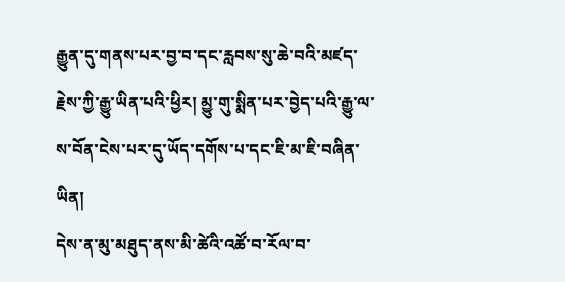རྒྱུན་དུ་གནས་པར་བྱ་བ་དང་རླབས་སུ་ཆེ་བའི་མཛད་རྗེས་ཀྱི་རྒྱུ་ཡིན་པའི་ཕྱིར། མྱུ་གུ་སྨིན་པར་བྱེད་པའི་རྒྱུ་ལ་ས་བོན་ངེས་པར་དུ་ཡོད་དགོས་པ་དང་ཇི་མ་ཇི་བཞིན་ཡིན།
དེས་ན་མུ་མཐུད་ནས་མི་ཚེའི་འཚོ་བ་རོལ་བ་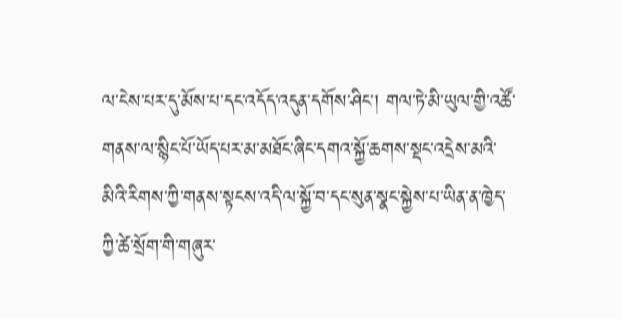ལ་ངེས་པར་དུ་མོས་པ་དང་འདོད་འདུན་དགོས་ཤིང་། གལ་ཏེ་མི་ཡུལ་གྱི་འཚོ་གནས་ལ་སྙིང་པོ་ཡོད་པར་མ་མཐོང་ཞིང་དགའ་སྐྱོ་ཆགས་སྡང་འདྲེས་མའི་མིའི་རིགས་ཀྱི་གནས་སྟངས་འདི་ལ་སྐྱོ་བ་དང་སུན་སྣང་སྐྱེས་པ་ཡིན་ན་ཁྱེད་ཀྱི་ཚེ་སྲོག་གི་གཞུར་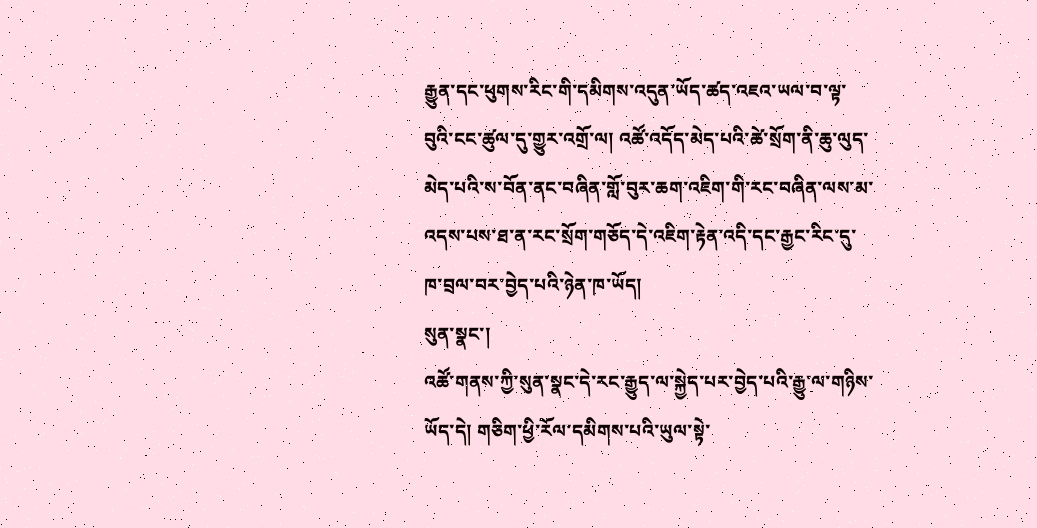རྒྱུན་དང་ཕུགས་རིང་གི་དམིགས་འདུན་ཡོད་ཚད་འཇའ་ཡལ་བ་ལྟ་བུའི་ངང་ཚུལ་དུ་གྱུར་འགྲོ་ལ། འཚོ་འདོད་མེད་པའི་ཚེ་སྲོག་ནི་ཆུ་ལུད་མེད་པའི་ས་བོན་ནང་བཞིན་གློ་བུར་ཆག་འཇིག་གི་རང་བཞིན་ལས་མ་འདས་པས་ཐ་ན་རང་སྲོག་གཅོད་དེ་འཇིག་རྟེན་འདི་དང་རྒྱང་རིང་དུ་ཁ་བྲལ་བར་བྱེད་པའི་ཉེན་ཁ་ཡོད།
སུན་སྣང་།
འཚོ་གནས་ཀྱི་སུན་སྣང་དེ་རང་རྒྱུད་ལ་སྐྱེད་པར་བྱེད་པའི་རྒྱུ་ལ་གཉིས་ཡོད་དེ། གཅིག་ཕྱི་རོལ་དམིགས་པའི་ཡུལ་སྟེ་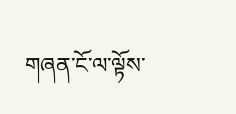གཞན་ངོ་ལ་ལྟོས་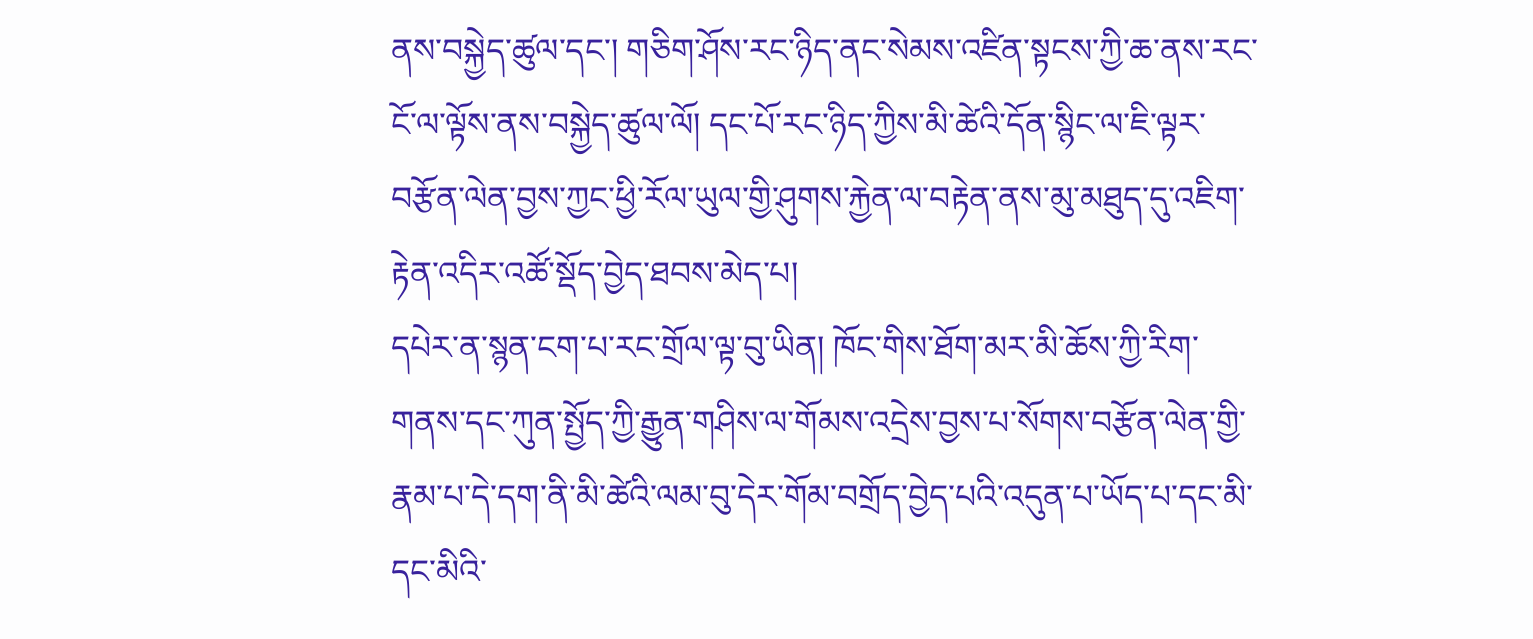ནས་བསྐྱེད་ཚུལ་དང་། གཅིག་ཤོས་རང་ཉིད་ནང་སེམས་འཛིན་སྟངས་ཀྱི་ཆ་ནས་རང་ངོ་ལ་ལྟོས་ནས་བསྐྱེད་ཚུལ་ལོ། དང་པོ་རང་ཉིད་ཀྱིས་མི་ཚེའི་དོན་སྙིང་ལ་ཇི་ལྟར་བརྩོན་ལེན་བྱས་ཀྱང་ཕྱི་རོལ་ཡུལ་གྱི་ཤུགས་རྐྱེན་ལ་བརྟེན་ནས་མུ་མཐུད་དུ་འཇིག་རྟེན་འདིར་འཚོ་སྡོད་བྱེད་ཐབས་མེད་པ།
དཔེར་ན་སྙན་ངག་པ་རང་གྲོལ་ལྟ་བུ་ཡིན། ཁོང་གིས་ཐོག་མར་མི་ཆོས་ཀྱི་རིག་གནས་དང་ཀུན་སྤྱོད་ཀྱི་རྒྱུན་གཤིས་ལ་གོམས་འདྲེས་བྱས་པ་སོགས་བརྩོན་ལེན་གྱི་རྣམ་པ་དེ་དག་ནི་མི་ཚེའི་ལམ་བུ་དེར་གོམ་བགྲོད་བྱེད་པའི་འདུན་པ་ཡོད་པ་དང་མི་དང་མིའི་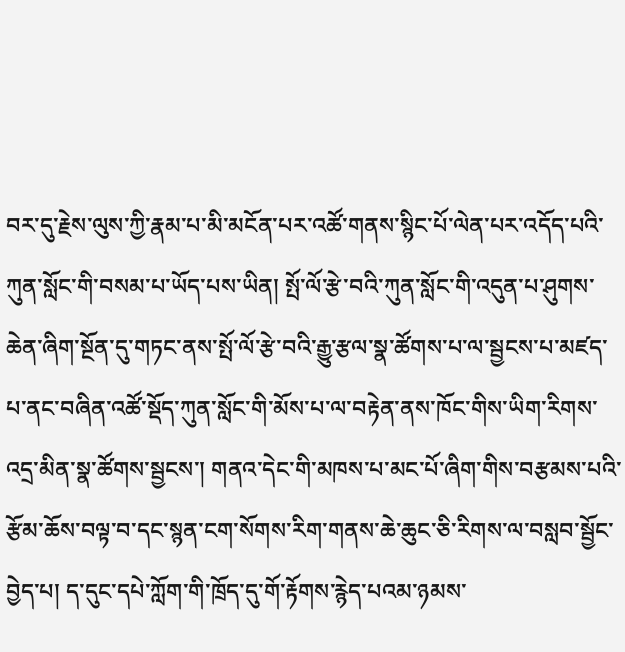བར་དུ་རྗེས་ལུས་ཀྱི་རྣམ་པ་མི་མངོན་པར་འཚོ་གནས་སྙིང་པོ་ལེན་པར་འདོད་པའི་ཀུན་སློང་གི་བསམ་པ་ཡོད་པས་ཡིན། སྤོ་ལོ་རྩེ་བའི་ཀུན་སློང་གི་འདུན་པ་ཤུགས་ཆེན་ཞིག་སྔོན་དུ་གཏང་ནས་སྤོ་ལོ་རྩེ་བའི་རྒྱུ་རྩལ་སྣ་ཚོགས་པ་ལ་སྦྱངས་པ་མཛད་པ་ནང་བཞིན་འཚོ་སྡོད་ཀུན་སློང་གི་མོས་པ་ལ་བརྟེན་ནས་ཁོང་གིས་ཡིག་རིགས་འདྲ་མིན་སྣ་ཚོགས་སྦྱངས་། གནའ་དེང་གི་མཁས་པ་མང་པོ་ཞིག་གིས་བརྩམས་པའི་རྩོམ་ཆོས་བལྟ་བ་དང་སྙན་ངག་སོགས་རིག་གནས་ཆེ་ཆུང་ཅི་རིགས་ལ་བསླབ་སྦྱོང་བྱེད་པ། ད་དུང་དཔེ་ཀློག་གི་ཁྲོད་དུ་གོ་རྟོགས་རྙེད་པའམ་ཉམས་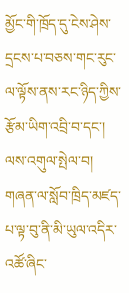མྱོང་གི་ཁྲོད་དུ་ངེས་ཤེས་དྲངས་པ་བཅས་གང་རུང་ལ་ལྟོས་ནས་རང་ཉིད་ཀྱིས་རྩོམ་ཡིག་འབྲི་བ་དང་། ལས་འགུལ་སྤེལ་བ། གཞན་ལ་སློབ་ཁྲིད་མཛད་པ་ལྟ་བུ་ནི་མི་ཡུལ་འདིར་འཚོ་ཞིང་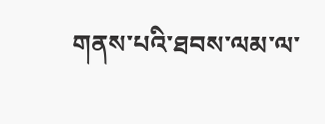གནས་པའི་ཐབས་ལམ་ལ་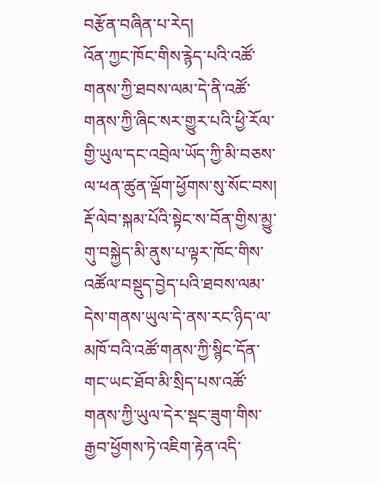བརྩོན་བཞིན་པ་རེད།
འོན་ཀྱང་ཁོང་གིས་རྙེད་པའི་འཚོ་གནས་ཀྱི་ཐབས་ལམ་དེ་ནི་འཚོ་གནས་ཀྱི་ཞིང་སར་གྱུར་པའི་ཕྱི་རོལ་གྱི་ཡུལ་དང་འབྲེལ་ཡོད་ཀྱི་མི་བཅས་ལ་ཕན་ཚུན་ལྡོག་ཕྱོགས་སུ་སོང་བས། རྡོ་ལེབ་སྐམ་པོའི་སྟེང་ས་བོན་གྱིས་མྱུ་གུ་བསྐྱེད་མི་ནུས་པ་ལྟར་ཁོང་གིས་འཚོལ་བསྡུད་བྱེད་པའི་ཐབས་ལམ་དེས་གནས་ཡུལ་དེ་ནས་རང་ཉིད་ལ་མཁོ་བའི་འཚོ་གནས་ཀྱི་སྙིང་དོན་གང་ཡང་ཐོབ་མི་སྲིད་པས་འཚོ་གནས་ཀྱི་ཡུལ་དེར་སྡང་ཟུག་གིས་རྒྱབ་ཕྱོགས་ཏེ་འཇིག་རྟེན་འདི་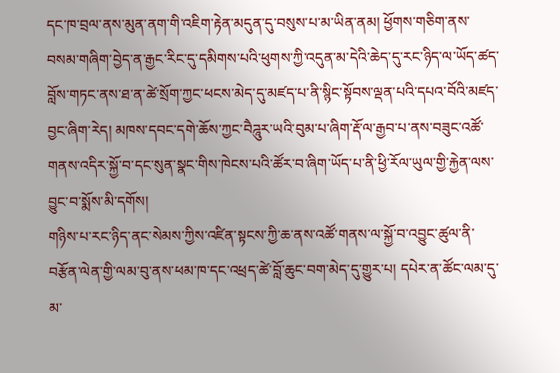དང་ཁ་བྲལ་ནས་མུན་ནག་གི་འཇིག་རྟེན་མདུན་དུ་བསུས་པ་མ་ཡིན་ནམ། ཕྱོགས་གཅིག་ནས་བསམ་གཞིག་བྱེད་ན་རྒྱང་རིང་དུ་དམིགས་པའི་ཕུགས་ཀྱི་འདུན་མ་དེའི་ཆེད་དུ་རང་ཉིད་ལ་ཡོད་ཚད་བློས་གཏང་ནས་ཐ་ན་ཚེ་སྲོག་ཀྱང་ཕངས་མེད་དུ་མཛད་པ་ནི་སྙིང་སྟོབས་ལྡན་པའི་དཔའ་བོའི་མཛད་བྱང་ཞིག་རེད། མཁས་དབང་དགེ་ཆོས་ཀྱང་བཻཌཱུར་ཡའི་བུམ་པ་ཞིག་རྡོ་ལ་རྒྱབ་པ་ནས་བཟུང་འཚོ་གནས་འདིར་སྐྱོ་བ་དང་སུན་སྣང་གིས་ཁེངས་པའི་ཚོར་བ་ཞིག་ཡོད་པ་ནི་ཕྱི་རོལ་ཡུལ་གྱི་རྐྱེན་ལས་བྱུང་བ་སྨོས་མི་དགོས།
གཉིས་པ་རང་ཉིད་ནང་སེམས་ཀྱིས་འཛིན་སྟངས་ཀྱི་ཆ་ནས་འཚོ་གནས་ལ་སྐྱོ་བ་འབྱུང་ཚུལ་ནི་བརྩོན་ལེན་གྱི་ལམ་བུ་ནས་ཕམ་ཁ་དང་འཕྲད་ཚེ་བློ་ཆུང་བག་མེད་དུ་གྱུར་པ། དཔེར་ན་ཚོང་ལམ་དུ་མ་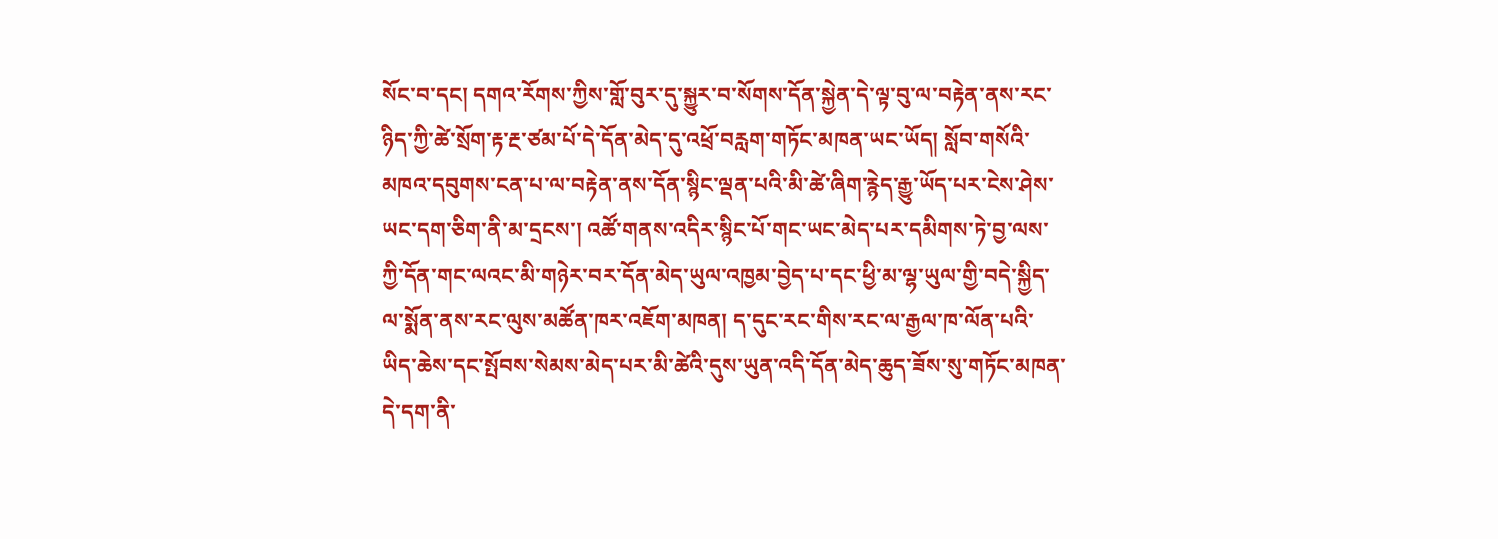སོང་བ་དང། དགའ་རོགས་ཀྱིས་གློ་བུར་དུ་སྐྱུར་བ་སོགས་དོན་སྐྱེན་དེ་ལྟ་བུ་ལ་བརྟེན་ནས་རང་ཉིད་ཀྱི་ཚེ་སྲོག་རྟ་རྔ་ཙམ་པོ་དེ་དོན་མེད་དུ་འཕྲོ་བརླག་གཏོང་མཁན་ཡང་ཡོད། སློབ་གསོའི་མཁའ་དབུགས་ངན་པ་ལ་བརྟེན་ནས་དོན་སྙིང་ལྡན་པའི་མི་ཚེ་ཞིག་རྙེད་རྒྱུ་ཡོད་པར་ངེས་ཤེས་ཡང་དག་ཅིག་ནི་མ་དྲངས་། འཚོ་གནས་འདིར་སྙིང་པོ་གང་ཡང་མེད་པར་དམིགས་ཏེ་བྱ་ལས་ཀྱི་དོན་གང་ལའང་མི་གཉེར་བར་དོན་མེད་ཡུལ་འཁྱམ་བྱེད་པ་དང་ཕྱི་མ་ལྷ་ཡུལ་གྱི་བདེ་སྐྱིད་ལ་སྨོན་ནས་རང་ལུས་མཚོན་ཁར་འཇོག་མཁན། ད་དུང་རང་གིས་རང་ལ་རྒྱལ་ཁ་ལོན་པའི་ཡིད་ཆེས་དང་སྤོབས་སེམས་མེད་པར་མི་ཚེའི་དུས་ཡུན་འདི་དོན་མེད་ཆུད་ཟོས་སུ་གཏོང་མཁན་དེ་དག་ནི་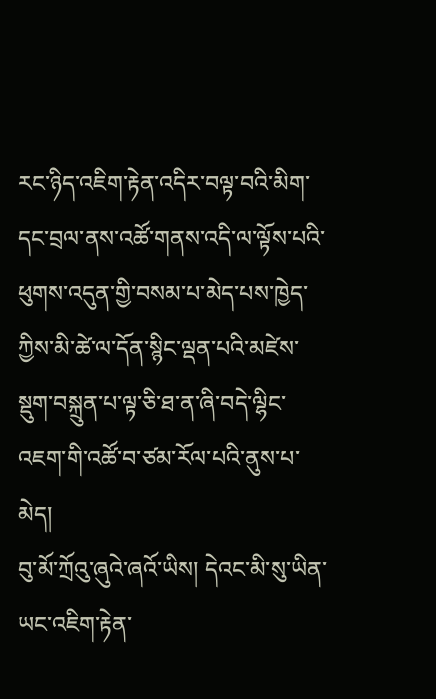རང་ཉིད་འཇིག་རྟེན་འདིར་བལྟ་བའི་མིག་དང་བྲལ་ནས་འཚོ་གནས་འདི་ལ་ལྟོས་པའི་ཕུགས་འདུན་གྱི་བསམ་པ་མེད་པས་ཁྱེད་ཀྱིས་མི་ཚེ་ལ་དོན་སྙིང་ལྡན་པའི་མཛེས་སྡུག་བསྐྲུན་པ་ལྟ་ཅི་ཐ་ན་ཞི་བདེ་ལྷིང་འཇག་གི་འཚོ་བ་ཙམ་རོལ་པའི་ནུས་པ་མེད།
བུ་མོ་ཀྲོའུ་ཞུའེ་ཞའོ་ཡིས། དེའང་མི་སུ་ཡིན་ཡང་འཇིག་རྟེན་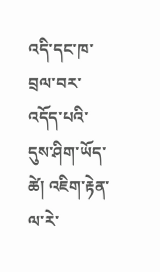འདི་དང་ཁ་བྲལ་བར་འདོད་པའི་དུས་ཤིག་ཡོད་ཚེ། འཇིག་རྟེན་ལ་རེ་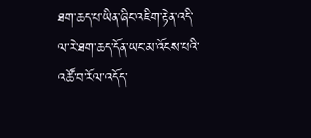ཐག་ཆད་པ་ཡིན་ཞིང་འཇིག་རྟེན་འདི་ལ་རེ་ཐག་ཆད་དོན་ཡང་མ་འོངས་པའི་འཚོ་བ་རོལ་འདོད་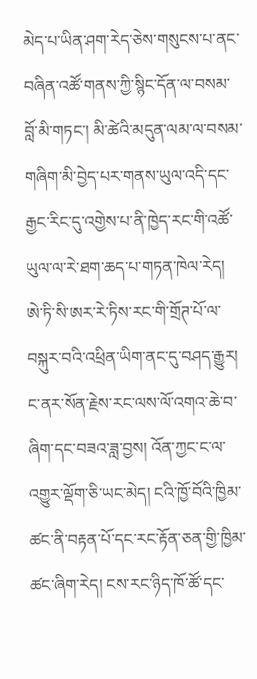མེད་པ་ཡིན་ཤག་རེད་ཅེས་གསུངས་པ་ནང་བཞིན་འཚོ་གནས་ཀྱི་སྙིང་དོན་ལ་བསམ་བློ་མི་གཏང་། མི་ཚེའི་མདུན་ལམ་ལ་བསམ་གཞིག་མི་བྱེད་པར་གནས་ཡུལ་འདི་དང་རྒྱང་རིང་དུ་འགྱེས་པ་ནི་ཁྱེད་རང་གི་འཚོ་ཡུལ་ལ་རེ་ཐག་ཆད་པ་གཏན་ཁེལ་རེད།
ཨེ་ཏི་སི་ཨར་རེ་ཏིས་རང་གི་གྲོཊ་པོ་ལ་བསྐུར་བའི་འཕྲིན་ཡིག་ནང་དུ་བཤད་རྒྱུར། ང་ནར་སོན་རྗེས་རང་ལས་ལོ་འགའ་ཆེ་བ་ཞིག་དང་བཟའ་ཟླ་བྱས། འོན་ཀྱང་ང་ལ་འགྱུར་ལྡོག་ཅི་ཡང་མེད། ངའི་ཁྱོ་བོའི་ཁྱིམ་ཚང་ནི་བརྟན་པོ་དང་རང་རྟོན་ཅན་གྱི་ཁྱིམ་ཚང་ཞིག་རེད། ངས་རང་ཉིད་ཁོ་ཚོ་དང་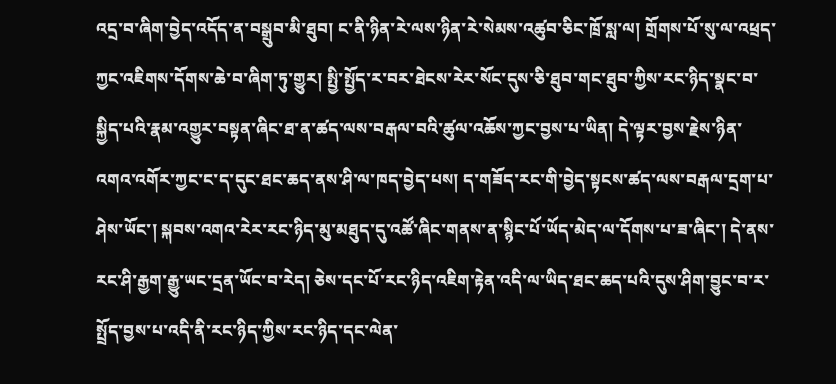འདྲ་བ་ཞིག་བྱེད་འདོད་ན་བསྒྲུབ་མི་ཐུབ། ང་ནི་ཉིན་རེ་ལས་ཉིན་རེ་སེམས་འཚུབ་ཅིང་ཁྲོ་སླ་ལ། གྲོགས་པོ་སུ་ལ་འཕྲད་ཀྱང་འཇིགས་དོགས་ཆེ་བ་ཞིག་ཏུ་གྱུར། སྤྱི་སྤྱོད་ར་བར་ཐེངས་རེར་སོང་དུས་ཅི་ཐུབ་གང་ཐུབ་ཀྱིས་རང་ཉིད་སྣང་བ་སྐྱིད་པའི་རྣམ་འགྱུར་བསྟན་ཞིང་ཐ་ན་ཚད་ལས་བརྒལ་བའི་ཚུལ་འཆོས་ཀྱང་བྱས་པ་ཡིན། དེ་ལྟར་བྱས་རྗེས་ཉིན་འགའ་འགོར་ཀྱང་ང་ད་དུང་ཐང་ཆད་ནས་ཤི་ལ་ཁད་བྱེད་པས། ད་གཟོད་རང་གི་བྱེད་སྟངས་ཚད་ལས་བརྒལ་དྲག་པ་ཤེས་ཡོང་། སྐབས་འགའ་རེར་རང་ཉིད་མུ་མཐུད་དུ་འཚོ་ཞིང་གནས་ན་སྙིང་པོ་ཡོད་མེད་ལ་དོགས་པ་ཟ་ཞིང་། དེ་ནས་རང་ཤི་རྒྱག་རྒྱུ་ཡང་དྲན་ཡོང་བ་རེད། ཅེས་དང་པོ་རང་ཉིད་འཇིག་རྟེན་འདི་ལ་ཡིད་ཐང་ཆད་པའི་དུས་ཤིག་བྱུང་བ་ར་སྤྲོད་བྱས་པ་འདི་ནི་རང་ཉིད་ཀྱིས་རང་ཉིད་དང་ལེན་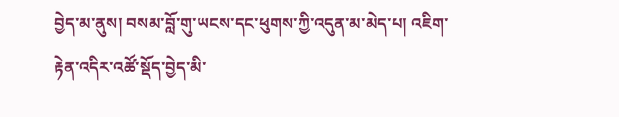བྱེད་མ་ནུས། བསམ་བློ་གུ་ཡངས་དང་ཕུགས་ཀྱི་འདུན་མ་མེད་པ། འཇིག་རྟེན་འདིར་འཚོ་སྡོད་བྱེད་མི་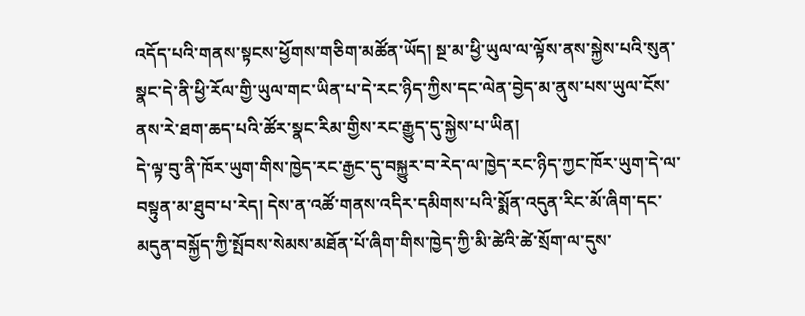འདོད་པའི་གནས་སྟངས་ཕྱོགས་གཅིག་མཚོན་ཡོད། སྔ་མ་ཕྱི་ཡུལ་ལ་ལྟོས་ནས་སྐྱེས་པའི་སུན་སྣང་དེ་ནི་ཕྱི་རོལ་གྱི་ཡུལ་གང་ཡིན་པ་དེ་རང་ཉིད་ཀྱིས་དང་ལེན་བྱེད་མ་ནུས་པས་ཡུལ་ངོས་ནས་རེ་ཐག་ཆད་པའི་ཚོར་སྣང་རིམ་གྱིས་རང་རྒྱུད་དུ་སྐྱེས་པ་ཡིན།
དེ་ལྟ་བུ་ནི་ཁོར་ཡུག་གིས་ཁྱེད་རང་རྒྱང་དུ་བསྐྱུར་བ་རེད་ལ་ཁྱེད་རང་ཉིད་ཀྱང་ཁོར་ཡུག་དེ་ལ་བསྟུན་མ་ཐུབ་པ་རེད། དེས་ན་འཚོ་གནས་འདིར་དམིགས་པའི་སྨོན་འདུན་རིང་མོ་ཞིག་དང་མདུན་བསྐྱོད་ཀྱི་སྤོབས་སེམས་མཐོན་པོ་ཞིག་གིས་ཁྱེད་ཀྱི་མི་ཚེའི་ཚེ་སྲོག་ལ་དུས་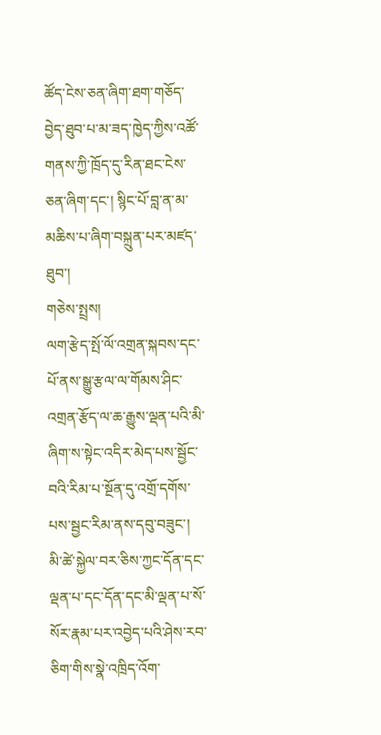ཚོད་ངེས་ཅན་ཞིག་ཐག་གཅོད་བྱེད་ཐུབ་པ་མ་ཟད་ཁྱེད་ཀྱིས་འཚོ་གནས་ཀྱི་ཁྲོད་དུ་རིན་ཐང་ངེས་ཅན་ཞིག་དང་། སྙིང་པོ་བླ་ན་མ་མཆིས་པ་ཞིག་བསྐྲུན་པར་མཛད་ཐུབ་།
གཅེས་སྤྲས།
ལག་རྩེད་སྤོ་ལོ་འགྲན་སྐབས་དང་པོ་ནས་སྒྱུ་རྩལ་ལ་གོམས་ཤིང་འགྲན་རྩོད་ལ་ཆ་རྒྱུས་ལྡན་པའི་མི་ཞིག་ས་སྟེང་འདིར་མེད་པས་སྦྱོང་བའི་རིམ་པ་སྔོན་དུ་འགྲོ་དགོས་པས་སྦྱང་རིམ་ནས་དབུ་བཟུང་།
མི་ཚེ་སྐྱེལ་བར་ཅིས་ཀྱང་དོན་དང་ལྡན་པ་དང་དོན་དང་མི་ལྡན་པ་སོ་སོར་རྣམ་པར་འབྱེད་པའི་ཤེས་རབ་ཅིག་གིས་སྣེ་འཁྲིད་འོག་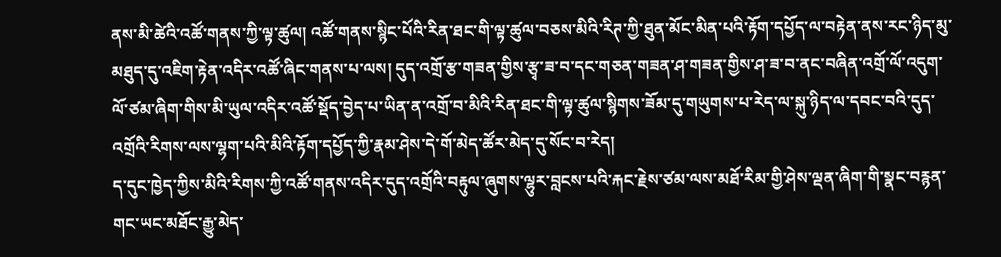ནས་མི་ཚེའི་འཚོ་གནས་ཀྱི་ལྟ་ཚུལ། འཚོ་གནས་སྙིང་པོའི་རིན་ཐང་གི་ལྟ་ཚུལ་བཅས་མིའི་རིཊ་ཀྱི་ཐུན་མོང་མིན་པའི་རྟོག་དཔྱོད་ལ་བརྟེན་ནས་རང་ཉིད་མུ་མཐུད་དུ་འཇིག་རྟེན་འདིར་འཚོ་ཞིང་གནས་པ་ལས། དུད་འགྲོ་རྩ་གཟན་གྱིས་རྩྭ་ཟ་བ་དང་གཅན་གཟན་ཤ་གཟན་གྱིས་ཤ་ཟ་བ་ནང་བཞིན་འགྲོ་ལོ་འདུག་ལོ་ཙམ་ཞིག་གིས་མི་ཡུལ་འདིར་འཚོ་སྡོད་བྱེད་པ་ཡིན་ན་འགྲོ་བ་མིའི་རིན་ཐང་གི་ལྟ་ཚུལ་སྙིགས་ཟོམ་དུ་གཡུགས་པ་རེད་ལ་སྐུ་ཉིད་ལ་དབང་བའི་དུད་འགྲོའི་རིགས་ལས་ལྷག་པའི་མིའི་རྟོག་དཔྱོད་ཀྱི་རྣམ་ཤེས་དེ་གོ་མེད་ཚོར་མེད་དུ་སོང་བ་རེད།
ད་དུང་ཁྱེད་ཀྱིས་མིའི་རིགས་ཀྱི་འཚོ་གནས་འདིར་དུད་འགྲོའི་བརྟུལ་ཞུགས་ལྷུར་བླངས་པའི་རྐང་རྗེས་ཙམ་ལས་མཐོ་རིམ་གྱི་ཤེས་ལྡན་ཞིག་གི་སྣང་བརྙན་གང་ཡང་མཐོང་རྒྱུ་མེད་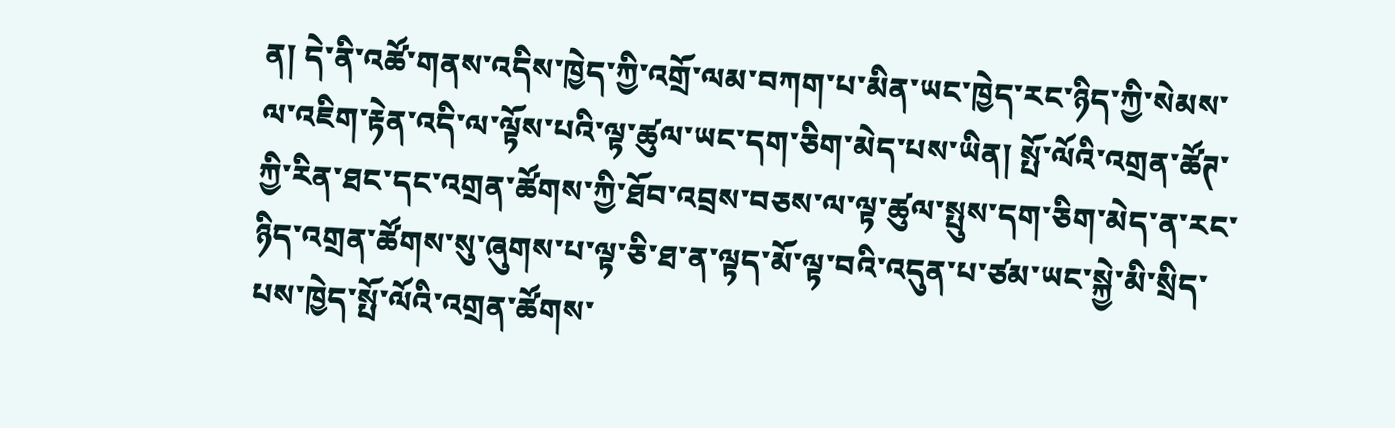ན། དེ་ནི་འཚོ་གནས་འདིས་ཁྱེད་ཀྱི་འགྲོ་ལམ་བཀག་པ་མིན་ཡང་ཁྱེད་རང་ཉིད་ཀྱི་སེམས་ལ་འཇིག་རྟེན་འདི་ལ་ལྟོས་པའི་ལྟ་ཚུལ་ཡང་དག་ཅིག་མེད་པས་ཡིན། སྤོ་ལོའི་འགྲན་ཚོཊ་ཀྱི་རིན་ཐང་དང་འགྲན་ཚོགས་ཀྱི་ཐོབ་འབྲས་བཅས་ལ་ལྟ་ཚུལ་སྤུས་དག་ཅིག་མེད་ན་རང་ཉིད་འགྲན་ཚོགས་སུ་ཞུགས་པ་ལྟ་ཅི་ཐ་ན་ལྟད་མོ་ལྟ་བའི་འདུན་པ་ཙམ་ཡང་སྐྱེ་མི་སྲིད་པས་ཁྱེད་སྤོ་ལོའི་འགྲན་ཚོགས་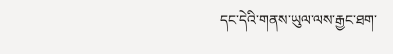དང་དེའི་གནས་ཡུལ་ལས་རྒྱང་ཐག་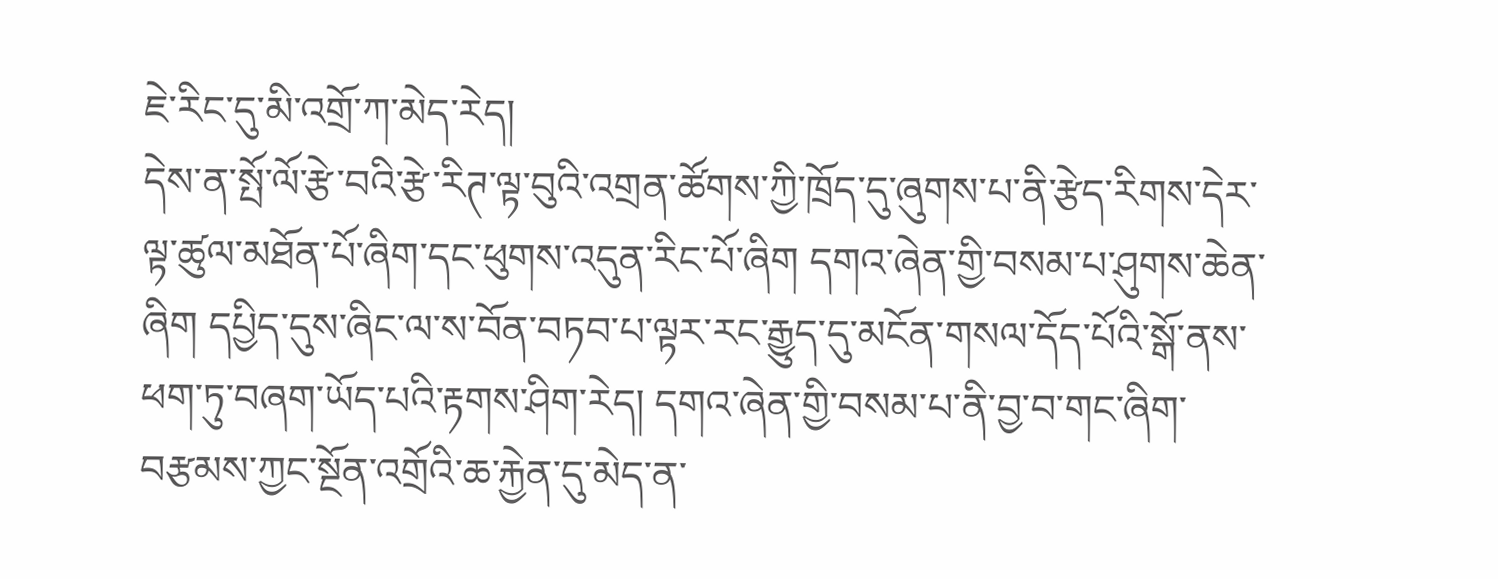ཇེ་རིང་དུ་མི་འགྲོ་ཀ་མེད་རེད།
དེས་ན་སྤོ་ལོ་རྩེ་བའི་རྩེ་རིཊ་ལྟ་བུའི་འགྲན་ཚོགས་ཀྱི་ཁྲོད་དུ་ཞུགས་པ་ནི་རྩེད་རིགས་དེར་ལྟ་ཚུལ་མཐོན་པོ་ཞིག་དང་ཕུགས་འདུན་རིང་པོ་ཞིག དགའ་ཞེན་གྱི་བསམ་པ་ཤུགས་ཆེན་ཞིག དཔྱིད་དུས་ཞིང་ལ་ས་བོན་བཏབ་པ་ལྟར་རང་རྒྱུད་དུ་མངོན་གསལ་དོད་པོའི་སྒོ་ནས་ཕག་ཏུ་བཞག་ཡོད་པའི་རྟགས་ཤིག་རེད། དགའ་ཞེན་གྱི་བསམ་པ་ནི་བྱ་བ་གང་ཞིག་བརྩམས་ཀྱང་སྔོན་འགྲོའི་ཆ་རྐྱེན་དུ་མེད་ན་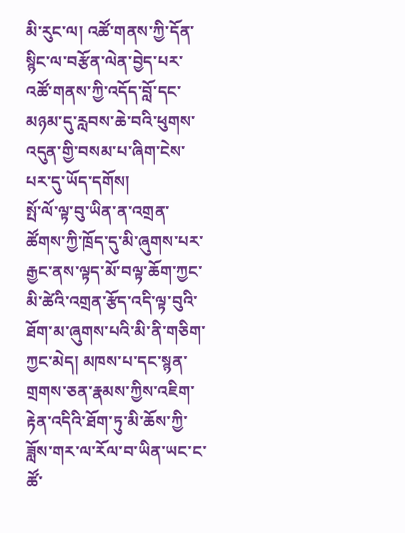མི་རུང་ལ། འཚོ་གནས་ཀྱི་དོན་སྙིང་ལ་བརྩོན་ལེན་བྱེད་པར་འཚོ་གནས་ཀྱི་འདོད་བློ་དང་མཉམ་དུ་རླབས་ཆེ་བའི་ཕུགས་འདུན་གྱི་བསམ་པ་ཞིག་ངེས་པར་དུ་ཡོད་དགོས།
སྤོ་ལོ་ལྟ་བུ་ཡིན་ན་འགྲན་ཚོགས་ཀྱི་ཁྲོད་དུ་མི་ཞུགས་པར་རྒྱང་ནས་ལྟད་མོ་བལྟ་ཆོག་ཀྱང་མི་ཚེའི་འགྲན་རྩོད་འདི་ལྟ་བུའི་ཐོག་མ་ཞུགས་པའི་མི་ནི་གཅིག་ཀྱང་མེད། མཁས་པ་དང་སྙན་གྲགས་ཅན་རྣམས་ཀྱིས་འཇིག་རྟེན་འདིའི་ཐོག་ཏུ་མི་ཆོས་ཀྱི་ཟློས་གར་ལ་རོལ་བ་ཡིན་ཡང་ང་ཚོ་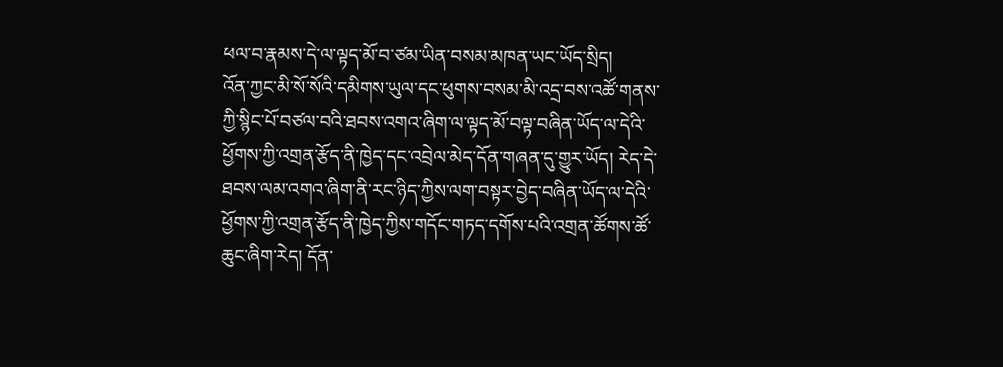ཕལ་བ་རྣམས་དེ་ལ་ལྟད་མོ་བ་ཙམ་ཡིན་བསམ་མཁན་ཡང་ཡོད་སྲིད།
འོན་ཀྱང་མི་སོ་སོའི་དམིགས་ཡུལ་དང་ཕུགས་བསམ་མི་འདྲ་བས་འཚོ་གནས་ཀྱི་སྙིང་པོ་བཙལ་བའི་ཐབས་འགའ་ཞིག་ལ་ལྟད་མོ་བལྟ་བཞིན་ཡོད་ལ་དེའི་ཕྱོགས་ཀྱི་འགྲན་རྩོད་ནི་ཁྱེད་དང་འབྲེལ་མེད་དོན་གཞན་དུ་གྱུར་ཡོད། རེད་དེ་ཐབས་ལམ་འགའ་ཞིག་ནི་རང་ཉིད་ཀྱིས་ལག་བསྟར་བྱེད་བཞིན་ཡོད་ལ་དེའི་ཕྱོགས་ཀྱི་འགྲན་རྩོད་ནི་ཁྱེད་ཀྱིས་གདོང་གཏད་དགོས་པའི་འགྲན་ཚོགས་ཚོ་ཆུང་ཞིག་རེད། དོན་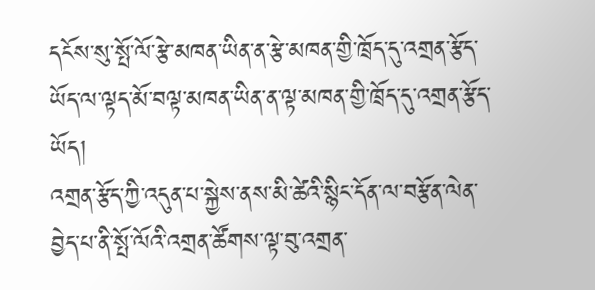དངོས་སུ་སྤོ་ལོ་རྩེ་མཁན་ཡིན་ན་རྩེ་མཁན་གྱི་ཁྲོད་དུ་འགྲན་རྩོད་ཡོད་ལ་ལྟད་མོ་བལྟ་མཁན་ཡིན་ན་ལྟ་མཁན་གྱི་ཁྲོད་དུ་འགྲན་རྩོད་ཡོད།
འགྲན་རྩོད་ཀྱི་འདུན་པ་སྐྱེས་ནས་མི་ཚེའི་སྙིང་དོན་ལ་བརྩོན་ལེན་བྱེད་པ་ནི་སྤོ་ལོའི་འགྲན་ཚོགས་ལྟ་བུ་འགྲན་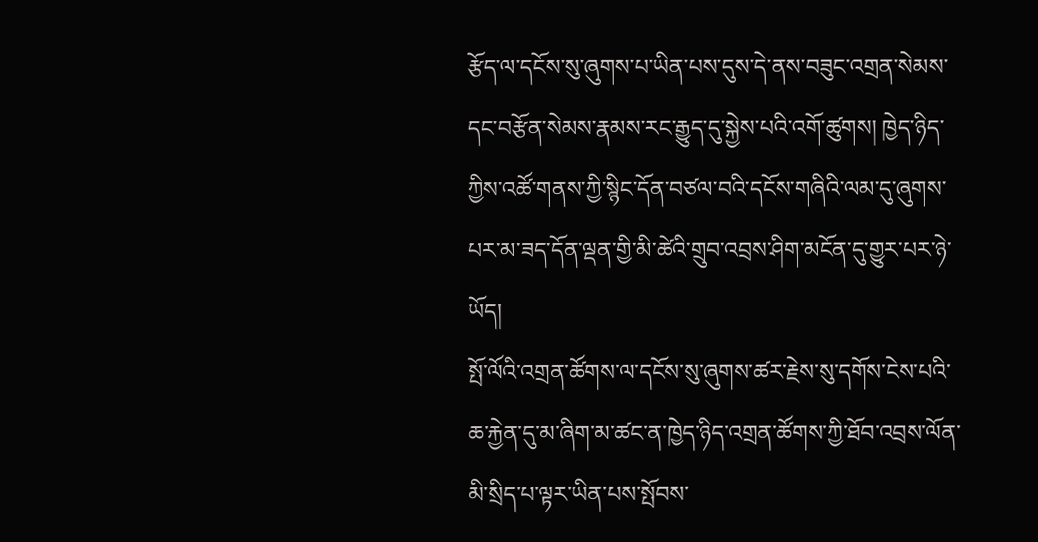རྩོད་ལ་དངོས་སུ་ཞུགས་པ་ཡིན་པས་དུས་དེ་ནས་བཟུང་འགྲན་སེམས་དང་བརྩོན་སེམས་རྣམས་རང་རྒྱུད་དུ་སྐྱེས་པའི་འགོ་ཚུགས། ཁྱེད་ཉིད་ཀྱིས་འཚོ་གནས་ཀྱི་སྙིང་དོན་བཙལ་བའི་དངོས་གཞིའི་ལམ་དུ་ཞུགས་པར་མ་ཟད་དོན་ལྡན་གྱི་མི་ཚེའི་གྲུབ་འབྲས་ཤིག་མངོན་དུ་གྱུར་པར་ཉེ་ཡོད།
སྤོ་ལོའི་འགྲན་ཚོགས་ལ་དངོས་སུ་ཞུགས་ཚར་རྗེས་སུ་དགོས་ངེས་པའི་ཆ་རྐྱེན་དུ་མ་ཞིག་མ་ཚང་ན་ཁྱེད་ཉིད་འགྲན་ཚོགས་ཀྱི་ཐོབ་འབྲས་ལོན་མི་སྲིད་པ་ལྟར་ཡིན་པས་སྤོབས་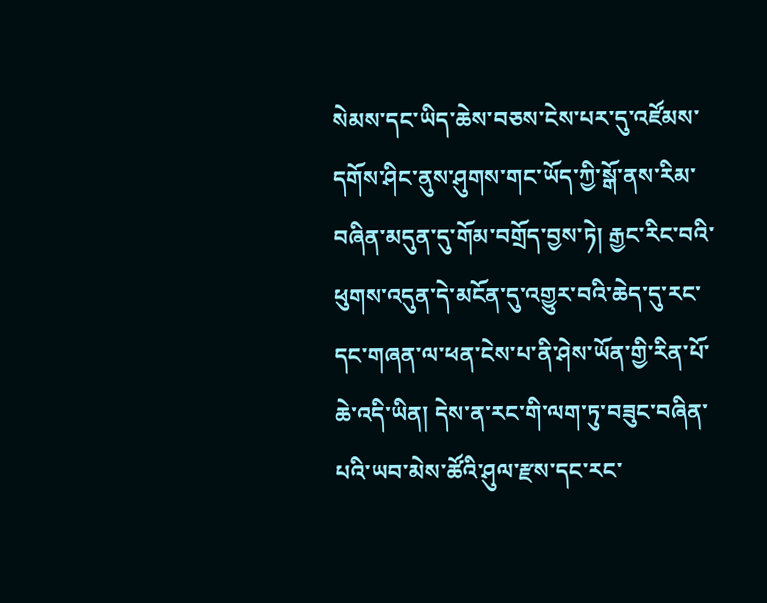སེམས་དང་ཡིད་ཆེས་བཅས་ངེས་པར་དུ་འཛོམས་དགོས་ཤིང་ནུས་ཤུགས་གང་ཡོད་ཀྱི་སྒོ་ནས་རིམ་བཞིན་མདུན་དུ་གོམ་བགྲོད་བྱས་ཏེ། རྒྱང་རིང་བའི་ཕུགས་འདུན་དེ་མངོན་དུ་འགྱུར་བའི་ཆེད་དུ་རང་དང་གཞན་ལ་ཕན་ངེས་པ་ནི་ཤེས་ཡོན་གྱི་རིན་པོ་ཆེ་འདི་ཡིན། དེས་ན་རང་གི་ལག་ཏུ་བཟུང་བཞིན་པའི་ཡབ་མེས་ཚོའི་ཤུལ་རྫས་དང་རང་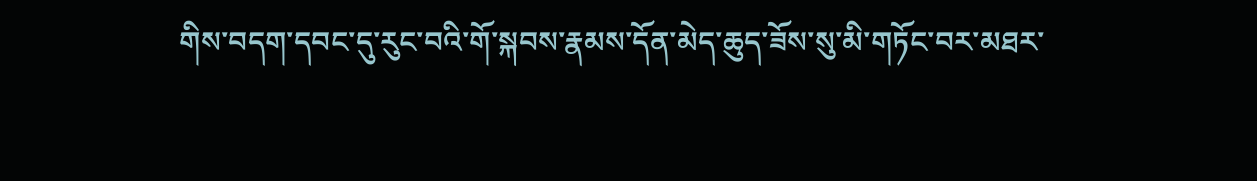གིས་བདག་དབང་དུ་རུང་བའི་གོ་སྐབས་རྣམས་དོན་མེད་ཆུད་ཟོས་སུ་མི་གཏོང་བར་མཐར་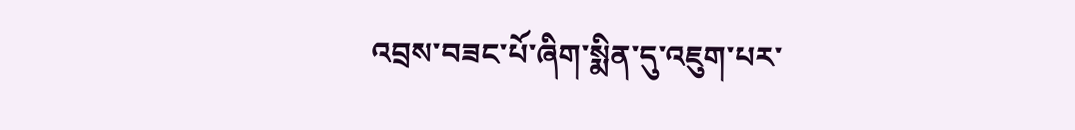འབྲས་བཟང་པོ་ཞིག་སྨིན་དུ་འཇུག་པར་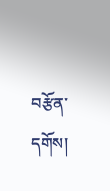བརྩོན་དགོས།